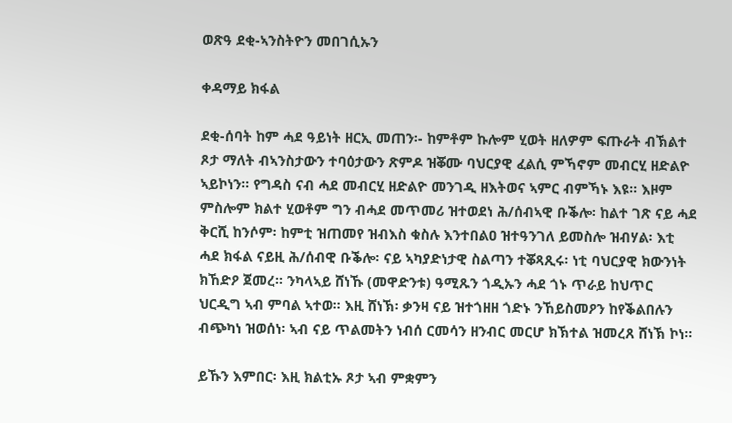ወጽዓ ደቂ-ኣንስትዮን መበገሲኡን

ቀዳማይ ክፋል

ደቂ-ሰባት ከም ሓደ ዓይነት ዘርኢ መጠን፡- ከምቶም ኩሎም ሂወት ዘለዎም ፍጡራት ብኽልተ ጾታ ማለት ብኣንስታውን ተባዕታውን ጽምዶ ዝቖሙ ባህርያዊ ፈልሲ ምኻኖም መብርሂ ዘድልዮ ኣይኮነን። የግዳስ ናብ ሓደ መብርሂ ዘድልዮ መንገዲ ዘእትወና ኣምር ብምኻኑ እዩ። እዞም ምስሎም ክልተ ሂወቶም ግን ብሓደ መጥመሪ ዝተወደነ ሕ/ሰብኣዊ ቡቕሎ፡ ከልተ ገጽ ናይ ሓደ ቅርሺ ከንሶም፡ ከምቲ ዝጠመየ ዝብእስ ቁስሉ እንተበልዐ ዝተዓንገለ ይመስሎ ዝብሃል፡ እቲ ሓደ ክፋል ናይዚ ሕ/ሰብዊ ቡቕሎ፡ ናይ ኣካያድነታዊ ስልጣን ተቖጻጺሩ፡ ነቲ ባህርያዊ ክውንነት  ክኸድዖ ጀመረ። ንካላኣይ ሸነኹ (መዋድንቱ) ዓሚጹን ጎዲኡን ሓደ ጎኑ ጥራይ ከህጥር ህርዲግ ኣብ ምባል ኣተወ። እዚ ሸነኽ፡ ቃንዛ ናይ ዝተጎዘዘ ጎድኑ ንኸይስመዖን ከየቕልበሉን ብጭካነ ዝወሰነ፡ ኣብ ናይ ጥልመትን ነብሰ ርመሳን ዘንብር መርሆ ክኽተል ዝመረጸ ሸነኽ ኮነ።

ይኹን እምበር፡ እዚ ክልቲኡ ጾታ ኣብ ምቋምን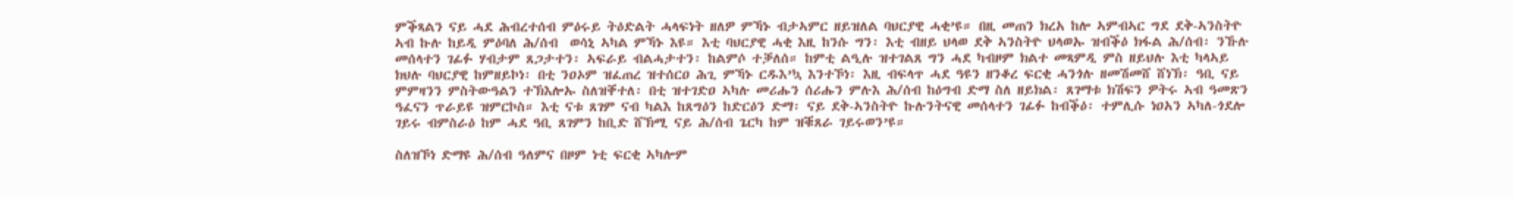ምቕጻልን ናይ ሓደ ሕብረተሰብ ምዕሩይ ትዕድልት ሓላፍነት ዘለዎ ምኻኑ ብታኣምር ዘይዝለል ባህርያዊ ሓቂ’ዩ። በዚ መጠን ክረአ ከሎ ኣምብኣር ግደ ደቅ-ኣንስትዮ ኣብ ኩሉ ከይዲ ምዕባለ ሕ/ሰብ  ወሳኒ ኣካል ምኻኑ እዩ። እቲ ባህርያዊ ሓቂ እዚ ከንሱ ግን፡ እቲ ብዘይ ህላወ ደቅ ኣንስትዮ ህላወኡ ዝብቕዕ ክፋል ሕ/ሰብ፡ ንኹሉ መሰላተን ገፊፉ ሃብታም ጸጋታተን፡ ኣፍራይ ብልሓታተን፡ ከልምሶ ተቓለሰ። ከምቲ ልዒሉ ዝተገልጸ ግን ሓደ ካብዞም ክልተ መጻምዲ ምስ ዘይህሉ እቲ ካላኣይ ክህሉ ባህርያዊ ከምዘይኮነ፡ በቲ ንዐኦም ዝፈጠረ ዝተሰርዐ ሕጊ ምኻኑ ርዱእ’ኳ እንተኾነ፡ እዚ ብፍላጥ ሓደ ዓዩን ዘንቆረ ፍርቂ ሓንጎሉ ዘመሽመሸ ሸነኽ፡ ዓቢ ናይ ምምዛንን ምስትውዓልን ተኽእሎኡ ስለዝቐተለ፡ በቲ ዝተገድዐ ኣካሉ መሪሑን ሰሪሑን ምሉእ ሕ/ሰብ ከዕግብ ድማ ስለ ዘይክል፡ ጸገማቱ ክሽፍን ዎትሩ ኣብ ዓመጽን ዓፈናን ጥራይዩ ዝምርኮስ። እቲ ናቱ ጸገም ናብ ካልእ ከጸግዕን ከድርዕን ድማ፡ ናይ ደቅ-ኣንስትዮ ኩሉንትናዊ መሰላተን ገፊፉ ከብቕዕ፡ ተምሊሱ ነዐአን ኣካለ-ጎደሎ ገይሩ ብምስራዕ ከም ሓደ ዓቢ ጸገምን ከቢድ ሸኽሚ ናይ ሕ/ሰብ ጌርካ ከም ዝቑጸራ ገይሩወን’ዩ።

ስለዝኾነ ድማዩ ሕ/ሰብ ዓለምና በዞም ነቲ ፍርቂ ኣካሎም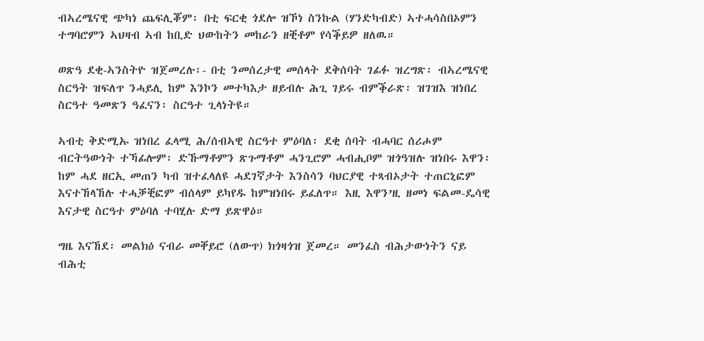ብኣረሜናዊ ጭካነ ጨፍሊቖም፡ በቲ ፍርቂ ጎደሎ ዝኾነ ስንኩል (ሃንድካብድ) ኣተሓሳስበኦምን ተግባሮምን ኣህዛብ ኣብ ከቢድ ህውከትን መከራን ዘቒቶም የሳቕይዎ ዘለዉ።

ወጽዓ ደቂ-ኣንስትዮ ዝጀመረሉ፡- በቲ ንመሰረታዊ መሰላት ደቅሰባት ገፊፉ ዝረግጽ፡ ብኣረሜናዊ ስርዓት ዝፍለጥ ንሓይሊ ከም እንኮን መተካእታ ዘይብሉ ሕጊ ገይሩ ብምቕራጽ፡ ዝገዝእ ዝነበረ ስርዓተ ዓመጽን ዓፈናን፡ ስርዓተ ጊላነትዩ።

ኣብቲ ቅድሚኡ ዝነበረ ፈላሚ ሕ/ሰብኣዊ ስርዓተ ምዕባለ፡ ደቂ ሰባት ብሓባር ሰሪሖም ብርትዓውነት ተኻፊሎም፡ ድኹማቶምን ጽጉማቶም ሓንጊሮም ሓብሒቦም ዝጎዓዝሉ ዝነበሩ እዋን፡ ከም ሓደ ዘርኢ መጠን ካብ ዝተፈላለዩ ሓደገኛታት እንስሳን ባህርያዊ ተጻብኦታት ተጠርኒፎም እናተኸላኸሉ ተሓቓቒፎም ብሰላም ይካየዱ ከምዝነበሩ ይፈለጥ። እዚ እዋን’ዚ ዘመነ ፍልመ-ዴሳዊ እናታዊ ስርዓተ ምዕባለ ተባሂሉ ድማ ይጽዋዕ።

ግዜ እናኸደ፡ መልክዕ ናብራ መቐይሮ (ለውጥ) ክጎዛጎዝ ጀመረ። መንፈስ ብሕታውነትን ናይ ብሕቲ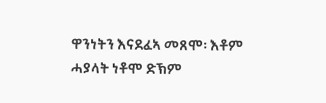ዋንነትን እናደፈኣ መጸሞ፡ እቶም ሓያላት ነቶሞ ድኽም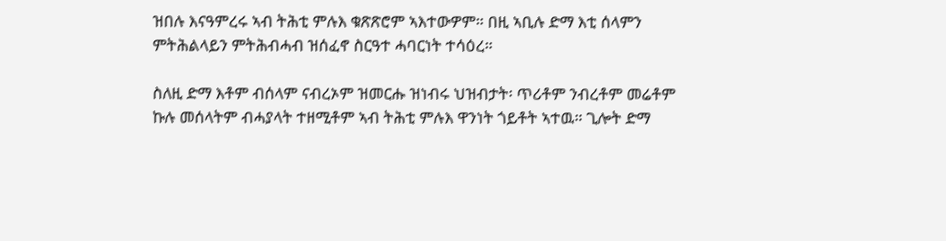ዝበሉ እናዓምረሩ ኣብ ትሕቲ ምሉእ ቁጽጽሮም ኣእተውዎም። በዚ ኣቢሉ ድማ እቲ ሰላምን ምትሕልላይን ምትሕብሓብ ዝሰፈኖ ስርዓተ ሓባርነት ተሳዕረ።

ስለዚ ድማ እቶም ብሰላም ናብረኦም ዝመርሑ ዝነብሩ ህዝብታት፡ ጥሪቶም ንብረቶም መሬቶም ኩሉ መሰላትም ብሓያላት ተዘሚቶም ኣብ ትሕቲ ምሉእ ዋንነት ጎይቶት ኣተዉ። ጊሎት ድማ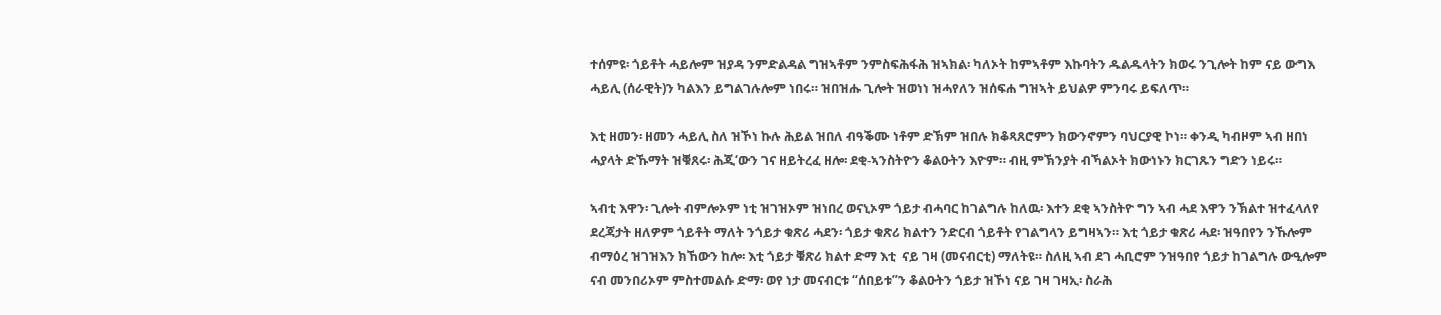ተሰምዩ፡ ጎይቶት ሓይሎም ዝያዳ ንምድልዳል ግዝኣቶም ንምስፍሕፋሕ ዝኣክል፡ ካለኦት ከምኣቶም እኩባትን ዱልዱላትን ክወሩ ንጊሎት ከም ናይ ውግእ ሓይሊ (ሰራዊት)ን ካልእን ይግልገሉሎም ነበሩ። ዝበዝሑ ጊሎት ዝወነነ ዝሓየለን ዝሰፍሐ ግዝኣት ይህልዎ ምንባሩ ይፍለጥ።

እቲ ዘመን፡ ዘመን ሓይሊ ስለ ዝኾነ ኩሉ ሕይል ዝበለ ብዓቕሙ ነቶም ድኽም ዝበሉ ክቆጻጸሮምን ክውንኖምን ባህርያዊ ኮነ። ቀንዲ ካብዞም ኣብ ዘበነ ሓያላት ድኹማት ዝቑጸሩ፡ ሕጂ‘ውን ገና ዘይትረፈ ዘሎ፡ ደቂ-ኣንስትዮን ቆልዑትን እዮም። ብዚ ምኽንያት ብኻልኦት ክውነኑን ክርገጹን ግድን ነይሩ።

ኣብቲ እዋን፡ ጊሎት ብምሎኦም ነቲ ዝገዝኦም ዝነበረ ወናኒኦም ጎይታ ብሓባር ከገልግሉ ከለዉ፡ እተን ደቂ ኣንስትዮ ግን ኣብ ሓደ እዋን ንኽልተ ዝተፈላለየ ደረጃታት ዘለዎም ጎይቶት ማለት ንጎይታ ቁጽሪ ሓደን፡ ጎይታ ቁጽሪ ክልተን ንድርብ ጎይቶት የገልግላን ይግዛኣን። እቲ ጎይታ ቁጽሪ ሓደ፡ ዝዓበየን ንኹሎም ብማዕረ ዝገዝእን ክኸውን ከሎ፡ እቲ ጎይታ ቑጽሪ ክልተ ድማ እቲ  ናይ ገዛ (መናብርቲ) ማለትዩ። ስለዚ ኣብ ደገ ሓቢሮም ንዝዓበየ ጎይታ ከገልግሉ ውዒሎም  ናብ መንበሪኦም ምስተመልሱ ድማ፡ ወየ ነታ መናብርቱ “ሰበይቱ”ን ቆልዑትን ጎይታ ዝኾነ ናይ ገዛ ገዛኢ፡ ስራሕ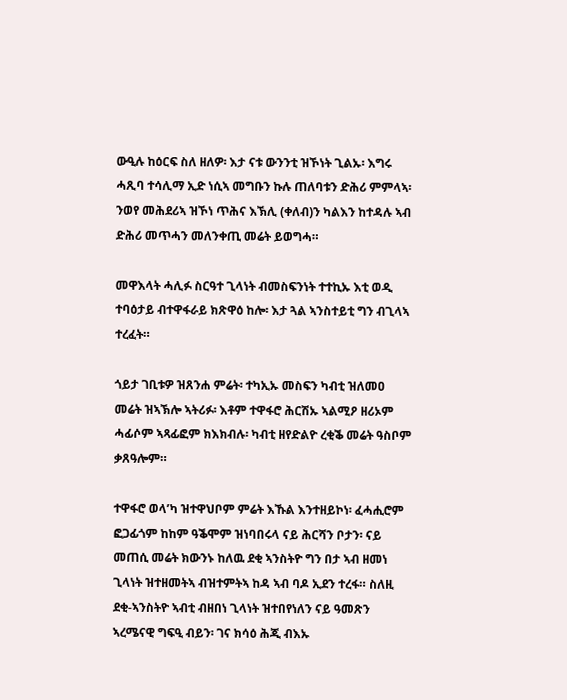ውዒሉ ከዕርፍ ስለ ዘለዎ፡ እታ ናቱ ውንንቲ ዝኾነት ጊልኡ፡ እግሩ ሓጺባ ተሳሊማ ኢድ ነሲኣ መግቡን ኩሉ ጠለባቱን ድሕሪ ምምላኣ፡ ንወየ መሕደሪኣ ዝኾነ ጥሕና እኽሊ (ቀለብ)ን ካልእን ከተዳሉ ኣብ ድሕሪ መጥሓን መለንቀጢ መሬት ይወግሓ።

መዋእላት ሓሊፉ ስርዓተ ጊላነት ብመስፍንነት ተተኪኡ እቲ ወዲ ተባዕታይ ብተዋፋራይ ክጽዋዕ ከሎ፡ እታ ጓል ኣንስተይቲ ግን ብጊላኣ ተረፈት።

ጎይታ ገቢቱዎ ዝጸንሐ ምሬት፡ ተካኢኡ መስፍን ካብቲ ዝለመዐ መሬት ዝኣኽሎ ኣትሪፉ፡ እቶም ተዋፋሮ ሕርሽኡ ኣልሚዖ ዘሪኦም ሓፊሶም ኣጻፊፎም ክእክብሉ፡ ካብቲ ዘየድልዮ ረቂቕ መሬት ዓስቦም ቃጸዓሎም።

ተዋፋሮ ወላ’ካ ዝተዋህቦም ምሬት እኹል እንተዘይኮነ፡ ፈሓሒሮም ፎጋፊጎም ከከም ዓቕሞም ዝነባበሩላ ናይ ሕርሻን ቦታን፡ ናይ መጠሲ መሬት ክውንኑ ከለዉ ደቂ ኣንስትዮ ግን በታ ኣብ ዘመነ ጊላነት ዝተዘመትኣ ብዝተምትኣ ከዳ ኣብ ባዶ ኢደን ተረፋ። ስለዚ ደቂ-ኣንስትዮ ኣብቲ ብዘበነ ጊላነት ዝተበየነለን ናይ ዓመጽን ኣረሜናዊ ግፍዒ ብይን፡ ገና ክሳዕ ሕጂ ብእኡ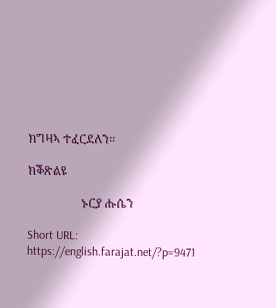ክግዛኣ ተፈርደለን።

ክቕጽልዩ

                  ኑርያ ሑሴን

Short URL: https://english.farajat.net/?p=9471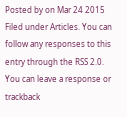Posted by on Mar 24 2015 Filed under Articles. You can follow any responses to this entry through the RSS 2.0. You can leave a response or trackback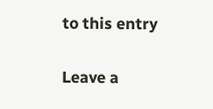to this entry

Leave a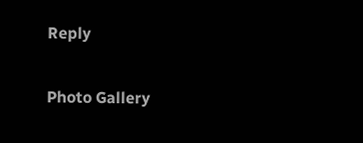Reply

Photo Gallery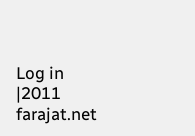Log in |2011 farajat.net